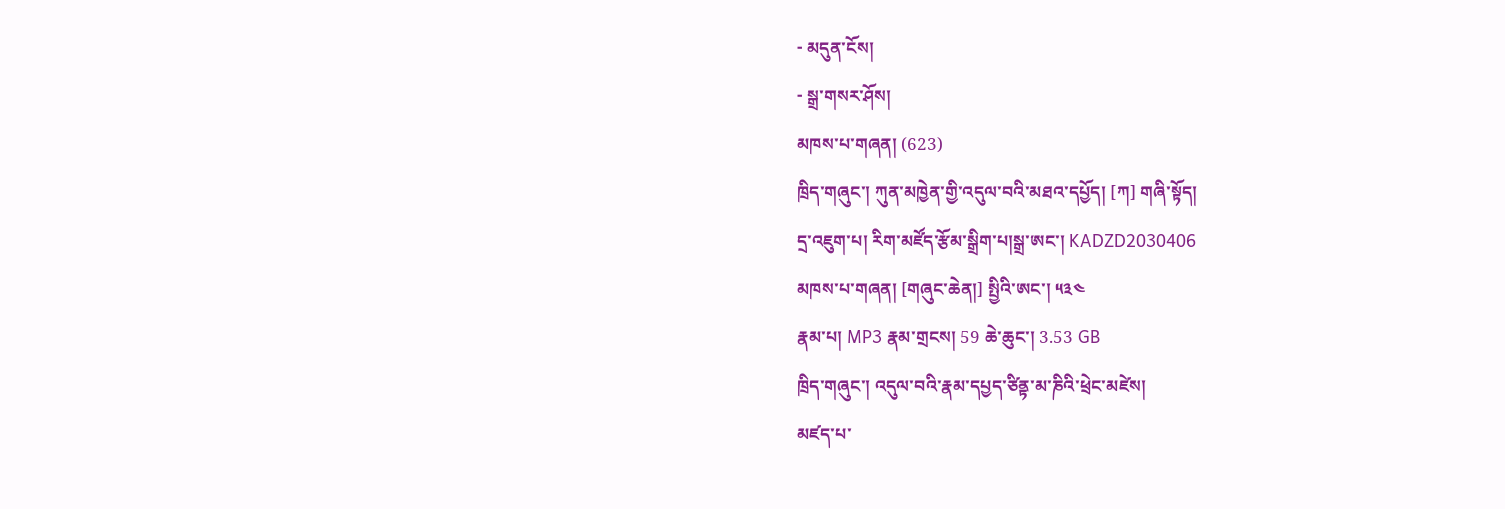- མདུན་ངོས།
- སྒྲ་གསར་ཤོས།
མཁས་པ་གཞན། (623)
ཁྲིད་གཞུང་། ཀུན་མཁྱེན་གྱི་འདུལ་བའི་མཐའ་དཔྱོད། [ཀ] གཞི་སྟོད།
དྲ་འཇུག་པ། རིག་མཛོད་རྩོམ་སྒྲིག་པ།སྒྲ་ཨང་། KADZD2030406
མཁས་པ་གཞན། [གཞུང་ཆེན།] སྤྱིའི་ཨང་། ༥༣༤
རྣམ་པ། MP3 རྣམ་གྲངས། 59 ཆེ་ཆུང་། 3.53 GB
ཁྲིད་གཞུང་། འདུལ་བའི་རྣམ་དཔྱད་ཙིནྟ་མ་ཎིའི་ཕྲེང་མཛེས།
མཛད་པ་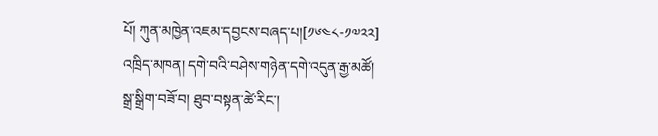པོ། ཀུན་མཁྱེན་འཇམ་དབྱངས་བཞད་པ།[༡༦༤༨-༡༧༢༢]
འཁྲིད་མཁན། དགེ་བའི་བཤེས་གཉེན་དགེ་འདུན་རྒྱ་མཚོ།
སྒྲ་སྒྲིག་བཟོ་བ། ཐུབ་བསྟན་ཚེ་རིང་།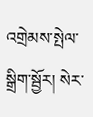འགྲེམས་སྤེལ་སྒྲིག་སྦྱོར། སེར་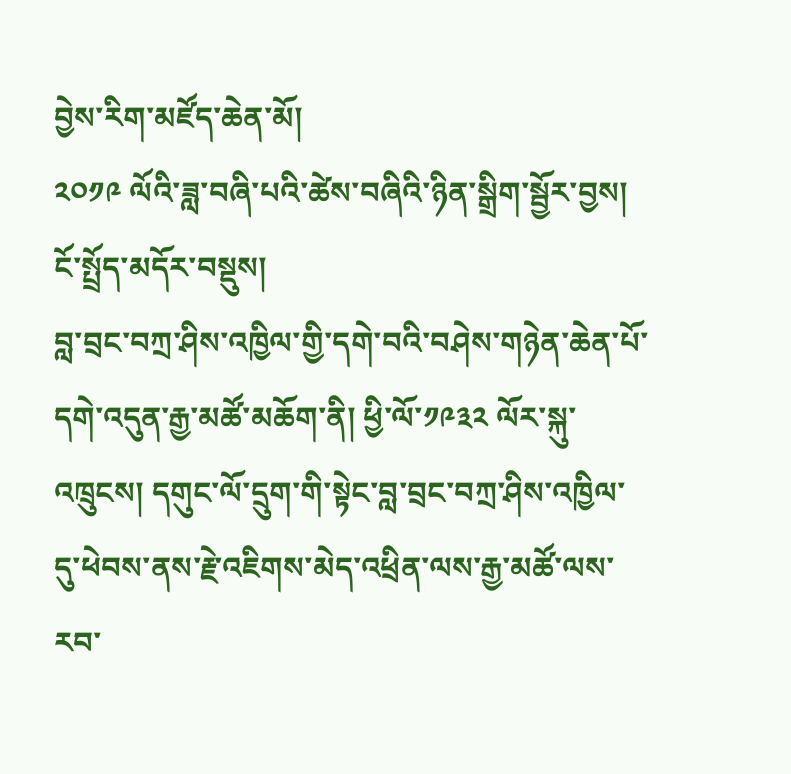བྱེས་རིག་མཛོད་ཆེན་མོ།
༢༠༡༩ ལོའི་ཟླ་བཞི་པའི་ཚེས་བཞིའི་ཉིན་སྒྲིག་སྦྱོར་བྱས།
ངོ་སྤྲོད་མདོར་བསྡུས།
བླ་བྲང་བཀྲ་ཤིས་འཁྱིལ་གྱི་དགེ་བའི་བཤེས་གཉེན་ཆེན་པོ་དགེ་འདུན་རྒྱ་མཚོ་མཆོག་ནི། ཕྱི་ལོ་༡༩༣༢ ལོར་སྐུ་འཁྲུངས། དགུང་ལོ་དྲུག་གི་སྟེང་བླ་བྲང་བཀྲ་ཤིས་འཁྱིལ་དུ་ཕེབས་ནས་རྗེ་འཇིགས་མེད་འཕྲིན་ལས་རྒྱ་མཚོ་ལས་རབ་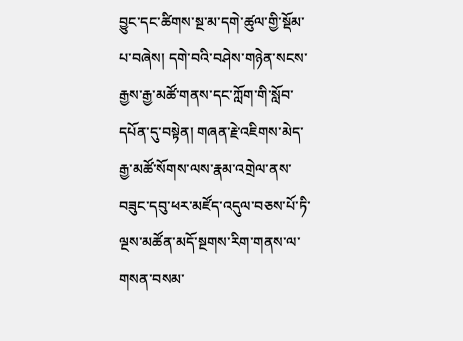བྱུང་དང་ཚིགས་སྔ་མ་དགེ་ཚུལ་གྱི་སྡོམ་པ་བཞེས། དགེ་བའི་བཤེས་གཉེན་སངས་རྒྱས་རྒྱ་མཚོ་གནས་དང་ཀློག་གི་སློབ་དཔོན་དུ་བསྟེན། གཞན་རྗེ་འཇིགས་མེད་རྒྱ་མཚོ་སོགས་ལས་རྣམ་འགྲེལ་ནས་བཟུང་དབུ་ཕར་མཛོད་འདུལ་བཅས་པོ་ཏི་ལྔས་མཚོན་མདོ་སྔགས་རིག་གནས་ལ་གསན་བསམ་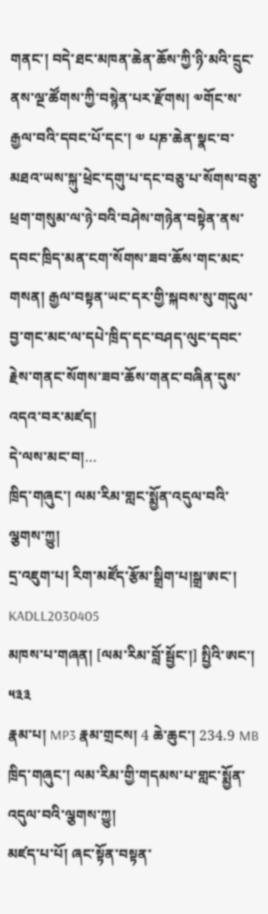གནང་། བདེ་ཐང་མཁན་ཆེན་ཆོས་ཀྱི་ཉི་མའི་དྲུང་ནས་ལྔ་ཚོགས་ཀྱི་བསྙེན་པར་རྫོགས། ༧གོང་ས་རྒྱལ་བའི་དབང་པོ་དང་། ༧ པཎ་ཆེན་སྣང་བ་མཐའ་ཡས་སྐུ་ཕྲེང་དགུ་པ་དང་བཅུ་པ་སོགས་བཅུ་ཕྲག་གསུམ་ལ་ཉེ་བའི་བཤེས་གཉེན་བསྟེན་ནས་དབང་ཁྲིད་མན་ངག་སོགས་ཟབ་ཆོས་གང་མང་གསན། རྒྱལ་བསྟན་ཡང་དར་གྱི་སྐབས་སུ་གདུལ་བྱ་གང་མང་ལ་དཔེ་ཁྲིད་དང་བཤད་ལུང་དབང་རྗེས་གནང་སོགས་ཟབ་ཆོས་གནང་བཞིན་དུས་འདའ་བར་མཛད།
དེ་ལས་མང་བ།...
ཁྲིད་གཞུང་། ལམ་རིམ་གླང་སྨྱོན་འདུལ་བའི་ལྕགས་ཀྱུ།
དྲ་འཇུག་པ། རིག་མཛོད་རྩོམ་སྒྲིག་པ།སྒྲ་ཨང་། KADLL2030405
མཁས་པ་གཞན། [ལམ་རིམ་བློ་སྦྱོང་།] སྤྱིའི་ཨང་། ༥༣༣
རྣམ་པ། MP3 རྣམ་གྲངས། 4 ཆེ་ཆུང་། 234.9 MB
ཁྲིད་གཞུང་། ལམ་རིམ་གྱི་གདམས་པ་གླང་སྨྱོན་འདུལ་བའི་ལྕགས་ཀྱུ།
མཛད་པ་པོ། ཞང་སྟོན་བསྟན་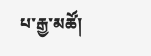པ་རྒྱ་མཚོ།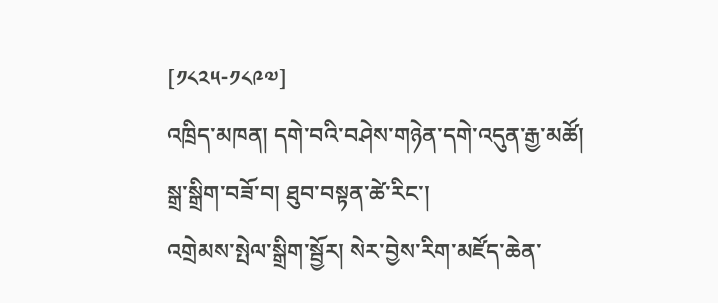[༡༨༢༥-༡༨༩༧]
འཁྲིད་མཁན། དགེ་བའི་བཤེས་གཉེན་དགེ་འདུན་རྒྱ་མཚོ།
སྒྲ་སྒྲིག་བཟོ་བ། ཐུབ་བསྟན་ཚེ་རིང་།
འགྲེམས་སྤེལ་སྒྲིག་སྦྱོར། སེར་བྱེས་རིག་མཛོད་ཆེན་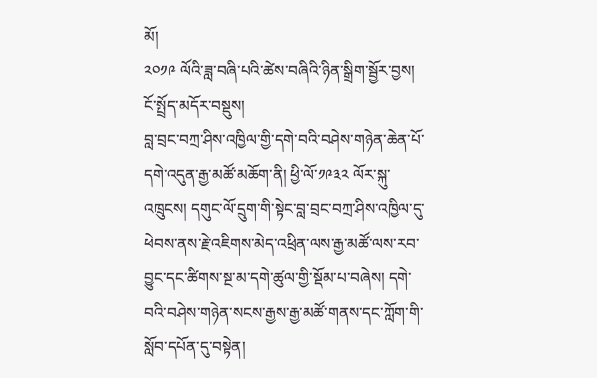མོ།
༢༠༡༩ ལོའི་ཟླ་བཞི་པའི་ཚེས་བཞིའི་ཉིན་སྒྲིག་སྦྱོར་བྱས།
ངོ་སྤྲོད་མདོར་བསྡུས།
བླ་བྲང་བཀྲ་ཤིས་འཁྱིལ་གྱི་དགེ་བའི་བཤེས་གཉེན་ཆེན་པོ་དགེ་འདུན་རྒྱ་མཚོ་མཆོག་ནི། ཕྱི་ལོ་༡༩༣༢ ལོར་སྐུ་འཁྲུངས། དགུང་ལོ་དྲུག་གི་སྟེང་བླ་བྲང་བཀྲ་ཤིས་འཁྱིལ་དུ་ཕེབས་ནས་རྗེ་འཇིགས་མེད་འཕྲིན་ལས་རྒྱ་མཚོ་ལས་རབ་བྱུང་དང་ཚིགས་སྔ་མ་དགེ་ཚུལ་གྱི་སྡོམ་པ་བཞེས། དགེ་བའི་བཤེས་གཉེན་སངས་རྒྱས་རྒྱ་མཚོ་གནས་དང་ཀློག་གི་སློབ་དཔོན་དུ་བསྟེན།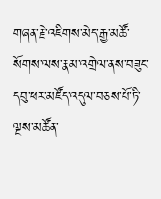གཞན་རྗེ་འཇིགས་མེད་རྒྱ་མཚོ་སོགས་ལས་རྣམ་འགྲེལ་ནས་བཟུང་དབུ་ཕར་མཛོད་འདུལ་བཅས་པོ་ཏི་ལྔས་མཚོན་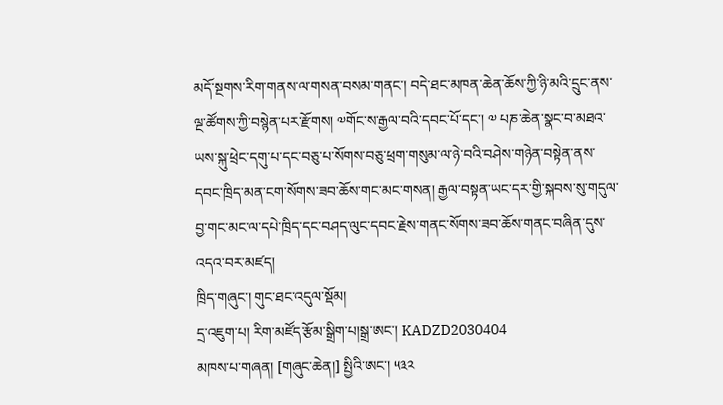མདོ་སྔགས་རིག་གནས་ལ་གསན་བསམ་གནང་། བདེ་ཐང་མཁན་ཆེན་ཆོས་ཀྱི་ཉི་མའི་དྲུང་ནས་ལྔ་ཚོགས་ཀྱི་བསྙེན་པར་རྫོགས། ༧གོང་ས་རྒྱལ་བའི་དབང་པོ་དང་། ༧ པཎ་ཆེན་སྣང་བ་མཐའ་ཡས་སྐུ་ཕྲེང་དགུ་པ་དང་བཅུ་པ་སོགས་བཅུ་ཕྲག་གསུམ་ལ་ཉེ་བའི་བཤེས་གཉེན་བསྟེན་ནས་དབང་ཁྲིད་མན་ངག་སོགས་ཟབ་ཆོས་གང་མང་གསན། རྒྱལ་བསྟན་ཡང་དར་གྱི་སྐབས་སུ་གདུལ་བྱ་གང་མང་ལ་དཔེ་ཁྲིད་དང་བཤད་ལུང་དབང་རྗེས་གནང་སོགས་ཟབ་ཆོས་གནང་བཞིན་དུས་འདའ་བར་མཛད།
ཁྲིད་གཞུང་། གུང་ཐང་འདུལ་སྡོམ།
དྲ་འཇུག་པ། རིག་མཛོད་རྩོམ་སྒྲིག་པ།སྒྲ་ཨང་། KADZD2030404
མཁས་པ་གཞན། [གཞུང་ཆེན།] སྤྱིའི་ཨང་། ༥༣༢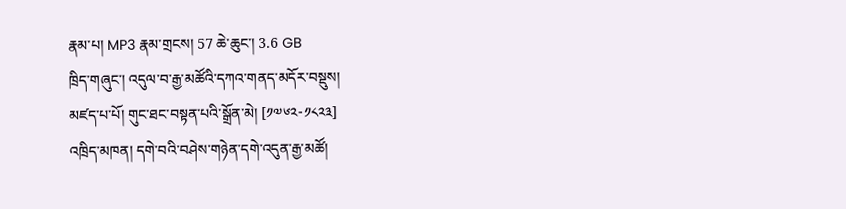རྣམ་པ། MP3 རྣམ་གྲངས། 57 ཆེ་ཆུང་། 3.6 GB
ཁྲིད་གཞུང་། འདུལ་བ་རྒྱ་མཚོའི་དཀའ་གནད་མདོར་བསྡུས།
མཛད་པ་པོ། གུང་ཐང་བསྟན་པའི་སྒྲོན་མེ། [༡༧༦༢-༡༨༢༣]
འཁྲིད་མཁན། དགེ་བའི་བཤེས་གཉེན་དགེ་འདུན་རྒྱ་མཚོ།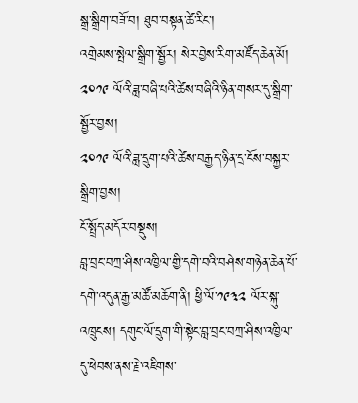སྒྲ་སྒྲིག་བཟོ་བ། ཐུབ་བསྟན་ཚེ་རིང་།
འགྲེམས་སྤེལ་སྒྲིག་སྦྱོར། སེར་བྱེས་རིག་མཛོད་ཆེན་མོ།
༢༠༡༩ ལོའི་ཟླ་བཞི་པའི་ཚེས་བཞིའི་ཉིན་གསར་དུ་སྒྲིག་སྦྱོར་བྱས།
༢༠༡༩ ལོའི་ཟླ་དྲུག་པའི་ཚེས་བརྒྱད་ཉིན་དྲ་ངོས་བསྐྱར་སྒྲིག་བྱས།
ངོ་སྤྲོད་མདོར་བསྡུས།
བླ་བྲང་བཀྲ་ཤིས་འཁྱིལ་གྱི་དགེ་བའི་བཤེས་གཉེན་ཆེན་པོ་དགེ་འདུན་རྒྱ་མཚོ་མཆོག་ནི། ཕྱི་ལོ་༡༩༣༢ ལོར་སྐུ་འཁྲུངས། དགུང་ལོ་དྲུག་གི་སྟེང་བླ་བྲང་བཀྲ་ཤིས་འཁྱིལ་དུ་ཕེབས་ནས་རྗེ་འཇིགས་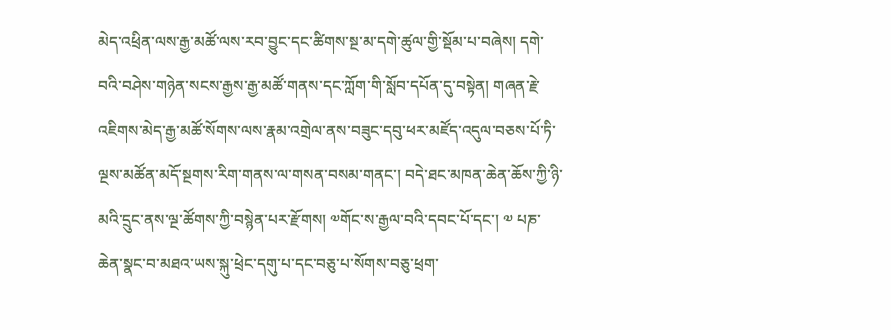མེད་འཕྲིན་ལས་རྒྱ་མཚོ་ལས་རབ་བྱུང་དང་ཚིགས་སྔ་མ་དགེ་ཚུལ་གྱི་སྡོམ་པ་བཞེས། དགེ་བའི་བཤེས་གཉེན་སངས་རྒྱས་རྒྱ་མཚོ་གནས་དང་ཀློག་གི་སློབ་དཔོན་དུ་བསྟེན། གཞན་རྗེ་འཇིགས་མེད་རྒྱ་མཚོ་སོགས་ལས་རྣམ་འགྲེལ་ནས་བཟུང་དབུ་ཕར་མཛོད་འདུལ་བཅས་པོ་ཏི་ལྔས་མཚོན་མདོ་སྔགས་རིག་གནས་ལ་གསན་བསམ་གནང་། བདེ་ཐང་མཁན་ཆེན་ཆོས་ཀྱི་ཉི་མའི་དྲུང་ནས་ལྔ་ཚོགས་ཀྱི་བསྙེན་པར་རྫོགས། ༧གོང་ས་རྒྱལ་བའི་དབང་པོ་དང་། ༧ པཎ་ཆེན་སྣང་བ་མཐའ་ཡས་སྐུ་ཕྲེང་དགུ་པ་དང་བཅུ་པ་སོགས་བཅུ་ཕྲག་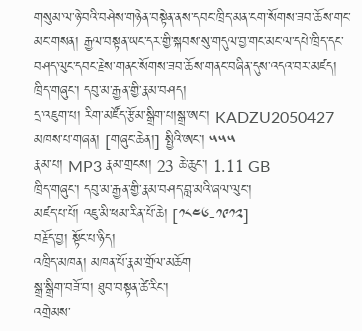གསུམ་ལ་ཉེ་བའི་བཤེས་གཉེན་བསྟེན་ནས་དབང་ཁྲིད་མན་ངག་སོགས་ཟབ་ཆོས་གང་མང་གསན། རྒྱལ་བསྟན་ཡང་དར་གྱི་སྐབས་སུ་གདུལ་བྱ་གང་མང་ལ་དཔེ་ཁྲིད་དང་བཤད་ལུང་དབང་རྗེས་གནང་སོགས་ཟབ་ཆོས་གནང་བཞིན་དུས་འདའ་བར་མཛད།
ཁྲིད་གཞུང་། དབུ་མ་རྒྱན་གྱི་རྣམ་བཤད།
དྲ་འཇུག་པ། རིག་མཛོད་རྩོམ་སྒྲིག་པ།སྒྲ་ཨང་། KADZU2050427
མཁས་པ་གཞན། [གཞུང་ཆེན།] སྤྱིའི་ཨང་། ༥༥༥
རྣམ་པ། MP3 རྣམ་གྲངས། 23 ཆེ་ཆུང་། 1.11 GB
ཁྲིད་གཞུང་། དབུ་མ་རྒྱན་གྱི་རྣམ་བཤད་བླ་མའི་ཞལ་ལུང་།
མཛད་པ་པོ། འཇུ་མི་ཕམ་རིན་པོ་ཆེ། [༡༨༤༦-༡༩༡༢]
བརྗོད་བྱ། སྟོང་པ་ཉིད།
འཁྲིད་མཁན། མཁན་པོ་རྣམ་གྲོལ་མཆོག
སྒྲ་སྒྲིག་བཟོ་བ། ཐུབ་བསྟན་ཚེ་རིང་།
འགྲེམས་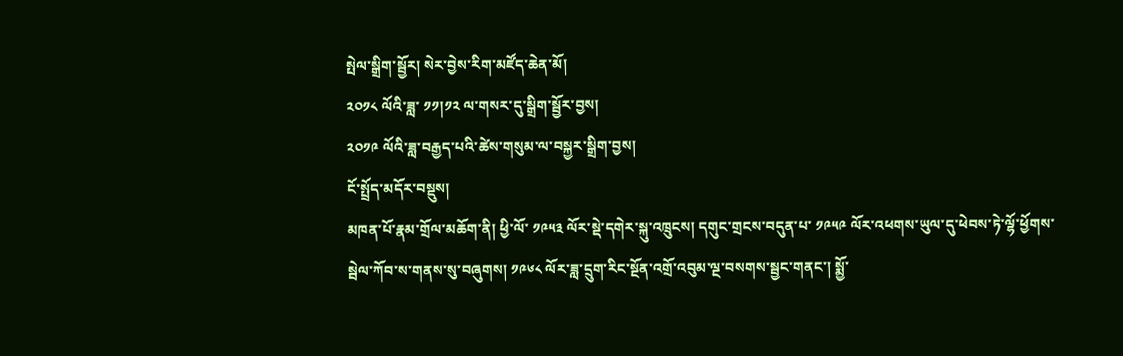སྤེལ་སྒྲིག་སྦྱོར། སེར་བྱེས་རིག་མཛོད་ཆེན་མོ།
༢༠༡༨ ལོའི་ཟླ་ ༡༡།༡༢ ལ་གསར་དུ་སྒྲིག་སྦྱོར་བྱས།
༢༠༡༩ ལོའི་ཟླ་བརྒྱད་པའི་ཚེས་གསུམ་ལ་བསྐྱར་སྒྲིག་བྱས།
ངོ་སྤྲོད་མདོར་བསྡུས།
མཁན་པོ་རྣམ་གྲོལ་མཆོག་ནི། ཕྱི་ལོ་ ༡༩༥༣ ལོར་སྡེ་དགེར་སྐུ་འཁྲུངས། དགུང་གྲངས་བདུན་པ་ ༡༩༥༩ ལོར་འཕགས་ཡུལ་དུ་ཕེབས་ཏེ་ལྷོ་ཕྱོགས་སྦེལ་ཀོབ་ས་གནས་སུ་བཞུགས། ༡༩༦༨ ལོར་ཟླ་དྲུག་རིང་སྔོན་འགྲོ་འབུམ་ལྔ་བསགས་སྦྱང་གནང་། སྨྱོ་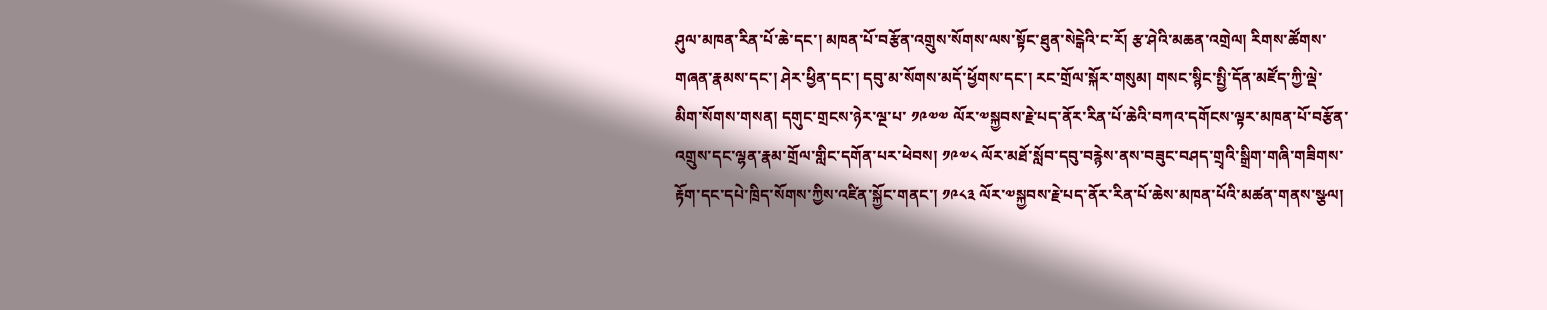ཤུལ་མཁན་རིན་པོ་ཆེ་དང་། མཁན་པོ་བརྩོན་འགྲུས་སོགས་ལས་སྟོང་ཐུན་སེངྒེའི་ང་རོ། རྩ་ཤེའི་མཆན་འགྲེལ། རིགས་ཚོགས་གཞན་རྣམས་དང་། ཤེར་ཕྱིན་དང་། དབུ་མ་སོགས་མདོ་ཕྱོགས་དང་། རང་གྲོལ་སྐོར་གསུམ། གསང་སྙིང་སྤྱི་དོན་མཛོད་ཀྱི་ལྡེ་མིག་སོགས་གསན། དགུང་གྲངས་ཉེར་ལྔ་པ་ ༡༩༧༧ ལོར་༧སྐྱབས་རྗེ་པད་ནོར་རིན་པོ་ཆེའི་བཀའ་དགོངས་ལྟར་མཁན་པོ་བརྩོན་འགྲུས་དང་ལྷན་རྣམ་གྲོལ་གླིང་དགོན་པར་ཕེབས། ༡༩༧༨ ལོར་མཐོ་སློབ་དབུ་བརྙེས་ནས་བཟུང་བཤད་གྲྭའི་སྒྲིག་གཞི་གཟིགས་རྟོག་དང་དཔེ་ཁྲིད་སོགས་ཀྱིས་འཛིན་སྐྱོང་གནང་། ༡༩༨༣ ལོར་༧སྐྱབས་རྗེ་པད་ནོར་རིན་པོ་ཆེས་མཁན་པོའི་མཚན་གནས་སྩལ།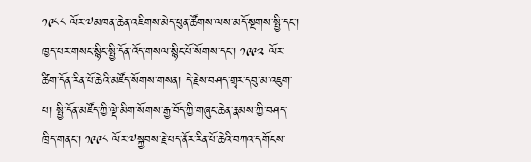༡༩༨༨ ལོར་༧མཁན་ཆེན་འཇིགས་མེད་ཕུན་ཚོགས་ལས་མདོ་སྔགས་སྤྱི་དང་། ཁྱད་པར་གསང་སྙིང་སྤྱི་དོན་འོད་གསལ་སྙིང་པོ་སོགས་དང་། ༡༩༩༢ ལོར་ཚིག་དོན་རིན་པོ་ཆེའི་མཛོད་སོགས་གསན། དེ་རྗེས་བཤད་གྲྭར་དབུ་མ་འཇུག་པ། སྤྱི་དོན་མཛོད་ཀྱི་ལྡེ་མིག་སོགས་རྒྱ་བོད་ཀྱི་གཞུང་ཆེན་རྣམས་ཀྱི་བཤད་ཁྲིད་གནང་། ༡༩༩༨ ལོར་༧སྐྱབས་རྗེ་པད་ནོར་རིན་པོ་ཆེའི་བཀའ་དགོངས་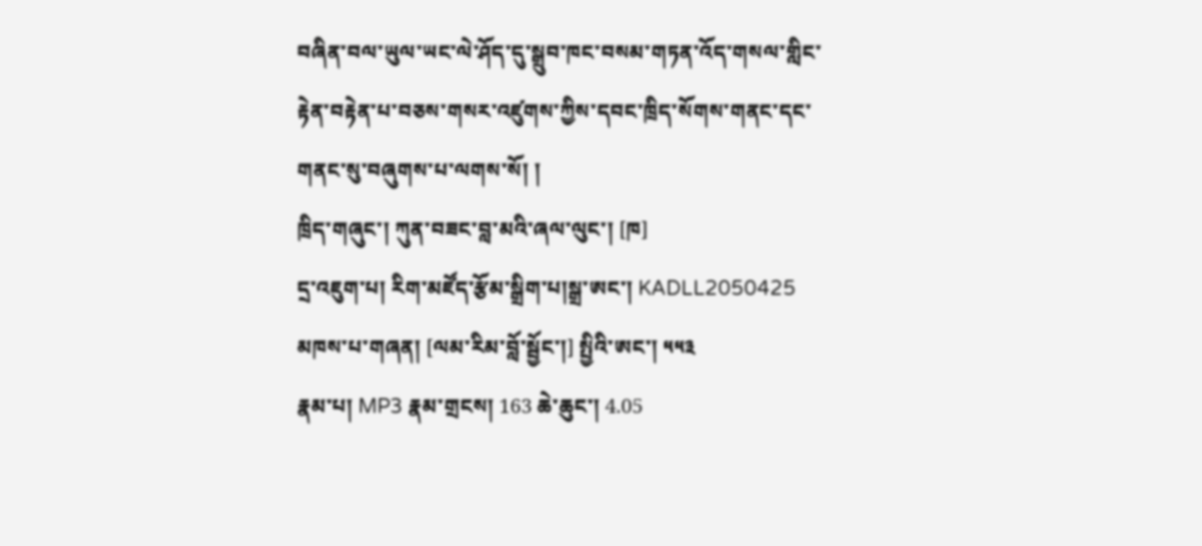བཞིན་བལ་ཡུལ་ཡང་ལེ་ཤོད་དུ་སྒྲུབ་ཁང་བསམ་གཏན་འོད་གསལ་གླིང་རྟེན་བརྟེན་པ་བཅས་གསར་འཛུགས་ཀྱིས་དབང་ཁྲིད་སོགས་གནང་དང་གནང་སུ་བཞུགས་པ་ལགས་སོ། །
ཁྲིད་གཞུང་། ཀུན་བཟང་བླ་མའི་ཞལ་ལུང་། [ཁ]
དྲ་འཇུག་པ། རིག་མཛོད་རྩོམ་སྒྲིག་པ།སྒྲ་ཨང་། KADLL2050425
མཁས་པ་གཞན། [ལམ་རིམ་བློ་སྦྱོང་།] སྤྱིའི་ཨང་། ༥༥༣
རྣམ་པ། MP3 རྣམ་གྲངས། 163 ཆེ་ཆུང་། 4.05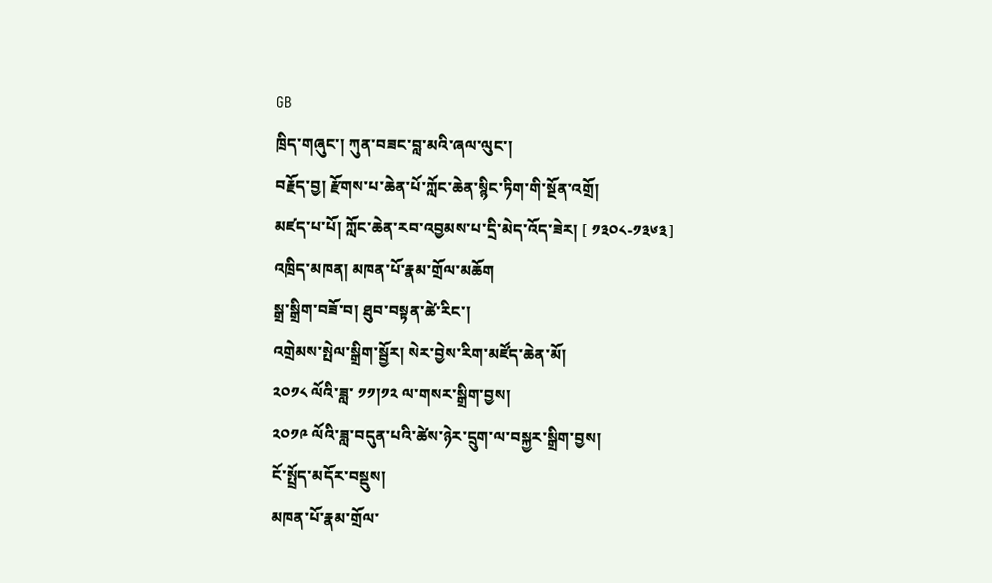GB
ཁྲིད་གཞུང་། ཀུན་བཟང་བླ་མའི་ཞལ་ལུང་།
བརྗོད་བྱ། རྫོགས་པ་ཆེན་པོ་ཀློང་ཆེན་སྙིང་ཏིག་གི་སྔོན་འགྲོ།
མཛད་པ་པོ། ཀློང་ཆེན་རབ་འབྱམས་པ་དྲི་མེད་འོད་ཟེར། [ ༡༣༠༨-༡༣༦༣]
འཁྲིད་མཁན། མཁན་པོ་རྣམ་གྲོལ་མཆོག
སྒྲ་སྒྲིག་བཟོ་བ། ཐུབ་བསྟན་ཚེ་རིང་།
འགྲེམས་སྤེལ་སྒྲིག་སྦྱོར། སེར་བྱེས་རིག་མཛོད་ཆེན་མོ།
༢༠༡༨ ལོའི་ཟླ་ ༡༡།༡༢ ལ་གསར་སྒྲིག་བྱས།
༢༠༡༩ ལོའི་ཟླ་བདུན་པའི་ཚེས་ཉེར་དྲུག་ལ་བསྐྱར་སྒྲིག་བྱས།
ངོ་སྤྲོད་མདོར་བསྡུས།
མཁན་པོ་རྣམ་གྲོལ་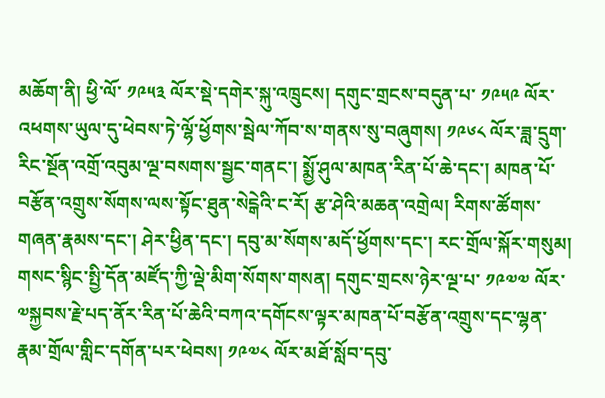མཆོག་ནི། ཕྱི་ལོ་ ༡༩༥༣ ལོར་སྡེ་དགེར་སྐུ་འཁྲུངས། དགུང་གྲངས་བདུན་པ་ ༡༩༥༩ ལོར་འཕགས་ཡུལ་དུ་ཕེབས་ཏེ་ལྷོ་ཕྱོགས་སྦེལ་ཀོབ་ས་གནས་སུ་བཞུགས། ༡༩༦༨ ལོར་ཟླ་དྲུག་རིང་སྔོན་འགྲོ་འབུམ་ལྔ་བསགས་སྦྱང་གནང་། སྨྱོ་ཤུལ་མཁན་རིན་པོ་ཆེ་དང་། མཁན་པོ་བརྩོན་འགྲུས་སོགས་ལས་སྟོང་ཐུན་སེངྒེའི་ང་རོ། རྩ་ཤེའི་མཆན་འགྲེལ། རིགས་ཚོགས་གཞན་རྣམས་དང་། ཤེར་ཕྱིན་དང་། དབུ་མ་སོགས་མདོ་ཕྱོགས་དང་། རང་གྲོལ་སྐོར་གསུམ། གསང་སྙིང་སྤྱི་དོན་མཛོད་ཀྱི་ལྡེ་མིག་སོགས་གསན། དགུང་གྲངས་ཉེར་ལྔ་པ་ ༡༩༧༧ ལོར་༧སྐྱབས་རྗེ་པད་ནོར་རིན་པོ་ཆེའི་བཀའ་དགོངས་ལྟར་མཁན་པོ་བརྩོན་འགྲུས་དང་ལྷན་རྣམ་གྲོལ་གླིང་དགོན་པར་ཕེབས། ༡༩༧༨ ལོར་མཐོ་སློབ་དབུ་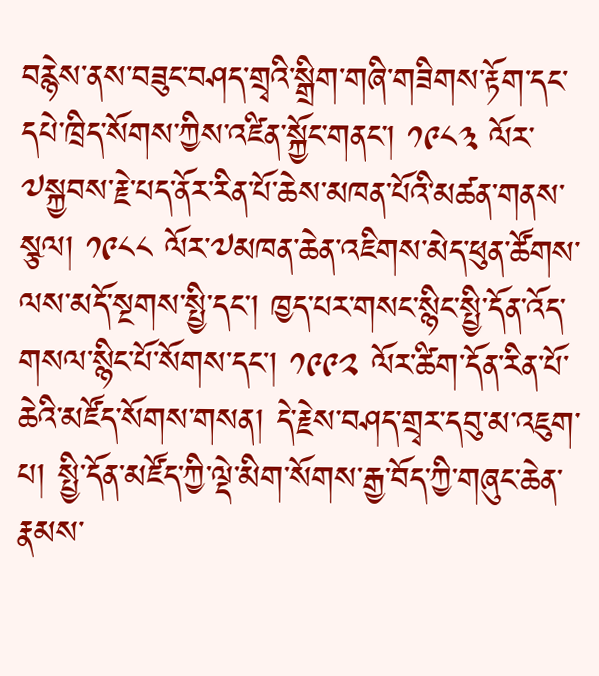བརྙེས་ནས་བཟུང་བཤད་གྲྭའི་སྒྲིག་གཞི་གཟིགས་རྟོག་དང་དཔེ་ཁྲིད་སོགས་ཀྱིས་འཛིན་སྐྱོང་གནང་། ༡༩༨༣ ལོར་༧སྐྱབས་རྗེ་པད་ནོར་རིན་པོ་ཆེས་མཁན་པོའི་མཚན་གནས་སྩལ། ༡༩༨༨ ལོར་༧མཁན་ཆེན་འཇིགས་མེད་ཕུན་ཚོགས་ལས་མདོ་སྔགས་སྤྱི་དང་། ཁྱད་པར་གསང་སྙིང་སྤྱི་དོན་འོད་གསལ་སྙིང་པོ་སོགས་དང་། ༡༩༩༢ ལོར་ཚིག་དོན་རིན་པོ་ཆེའི་མཛོད་སོགས་གསན། དེ་རྗེས་བཤད་གྲྭར་དབུ་མ་འཇུག་པ། སྤྱི་དོན་མཛོད་ཀྱི་ལྡེ་མིག་སོགས་རྒྱ་བོད་ཀྱི་གཞུང་ཆེན་རྣམས་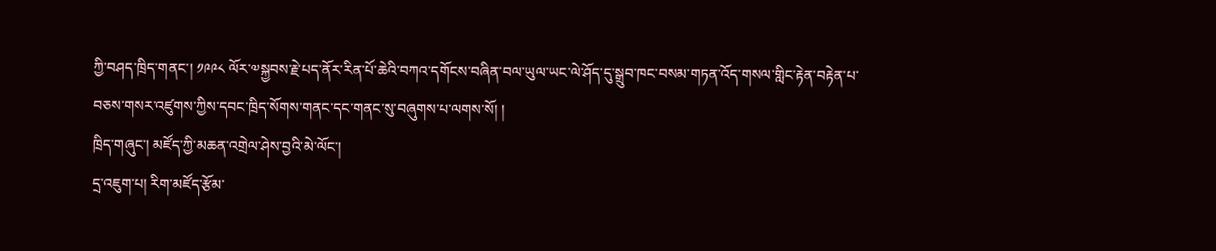ཀྱི་བཤད་ཁྲིད་གནང་། ༡༩༩༨ ལོར་༧སྐྱབས་རྗེ་པད་ནོར་རིན་པོ་ཆེའི་བཀའ་དགོངས་བཞིན་བལ་ཡུལ་ཡང་ལེ་ཤོད་དུ་སྒྲུབ་ཁང་བསམ་གཏན་འོད་གསལ་གླིང་རྟེན་བརྟེན་པ་བཅས་གསར་འཛུགས་ཀྱིས་དབང་ཁྲིད་སོགས་གནང་དང་གནང་སུ་བཞུགས་པ་ལགས་སོ། །
ཁྲིད་གཞུང་། མཛོད་ཀྱི་མཆན་འགྲེལ་ཤེས་བྱའི་མེ་ལོང་།
དྲ་འཇུག་པ། རིག་མཛོད་རྩོམ་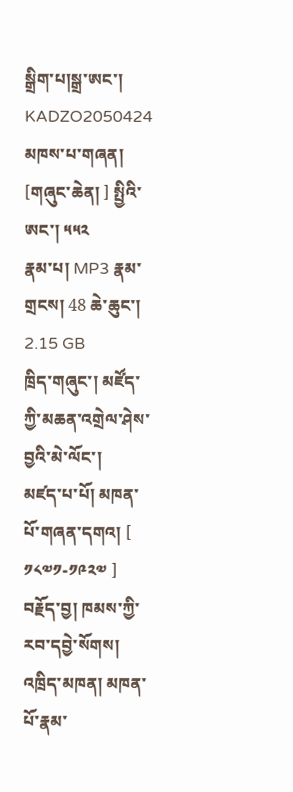སྒྲིག་པ།སྒྲ་ཨང་། KADZO2050424
མཁས་པ་གཞན། [གཞུང་ཆེན། ] སྤྱིའི་ཨང་། ༥༥༢
རྣམ་པ། MP3 རྣམ་གྲངས། 48 ཆེ་ཆུང་། 2.15 GB
ཁྲིད་གཞུང་། མཛོད་ཀྱི་མཆན་འགྲེལ་ཤེས་བྱའི་མེ་ལོང་།
མཛད་པ་པོ། མཁན་པོ་གཞན་དགའ། [ ༡༨༧༡-༡༩༢༧ ]
བརྗོད་བྱ། ཁམས་ཀྱི་རབ་དབྱེ་སོགས།
འཁྲིད་མཁན། མཁན་པོ་རྣམ་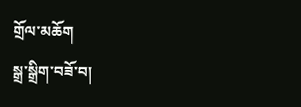གྲོལ་མཆོག
སྒྲ་སྒྲིག་བཟོ་བ།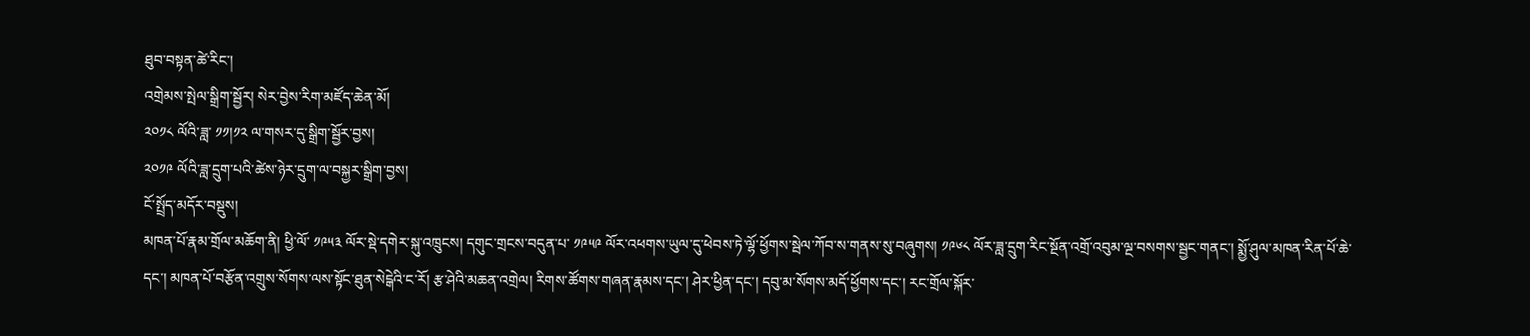ཐུབ་བསྟན་ཚེ་རིང་།
འགྲེམས་སྤེལ་སྒྲིག་སྦྱོར། སེར་བྱེས་རིག་མཛོད་ཆེན་མོ།
༢༠༡༨ ལོའི་ཟླ་ ༡༡།༡༢ ལ་གསར་དུ་སྒྲིག་སྦྱོར་བྱས།
༢༠༡༩ ལོའི་ཟླ་དྲུག་པའི་ཚེས་ཉེར་དྲུག་ལ་བསྐྱར་སྒྲིག་བྱས།
ངོ་སྤྲོད་མདོར་བསྡུས།
མཁན་པོ་རྣམ་གྲོལ་མཆོག་ནི། ཕྱི་ལོ་ ༡༩༥༣ ལོར་སྡེ་དགེར་སྐུ་འཁྲུངས། དགུང་གྲངས་བདུན་པ་ ༡༩༥༩ ལོར་འཕགས་ཡུལ་དུ་ཕེབས་ཏེ་ལྷོ་ཕྱོགས་སྦེལ་ཀོབ་ས་གནས་སུ་བཞུགས། ༡༩༦༨ ལོར་ཟླ་དྲུག་རིང་སྔོན་འགྲོ་འབུམ་ལྔ་བསགས་སྦྱང་གནང་། སྨྱོ་ཤུལ་མཁན་རིན་པོ་ཆེ་དང་། མཁན་པོ་བརྩོན་འགྲུས་སོགས་ལས་སྟོང་ཐུན་སེངྒེའི་ང་རོ། རྩ་ཤེའི་མཆན་འགྲེལ། རིགས་ཚོགས་གཞན་རྣམས་དང་། ཤེར་ཕྱིན་དང་། དབུ་མ་སོགས་མདོ་ཕྱོགས་དང་། རང་གྲོལ་སྐོར་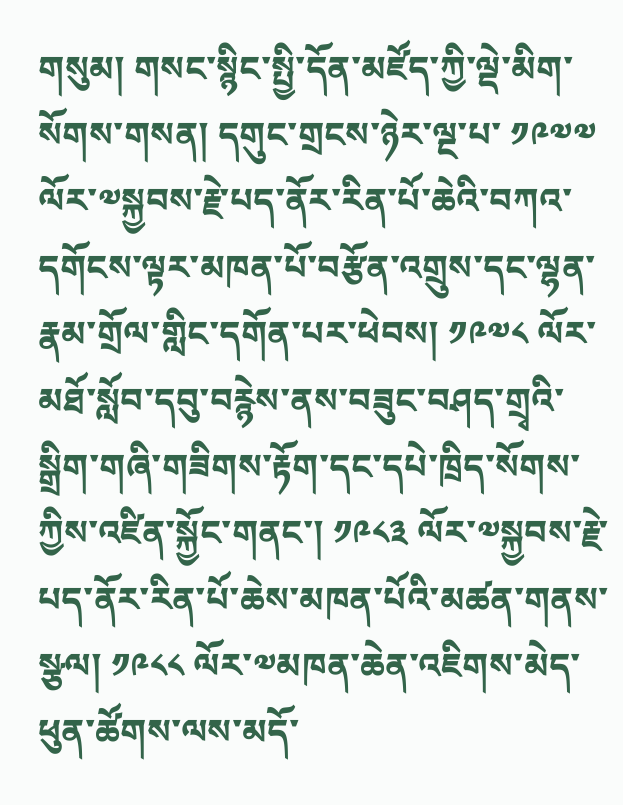གསུམ། གསང་སྙིང་སྤྱི་དོན་མཛོད་ཀྱི་ལྡེ་མིག་སོགས་གསན། དགུང་གྲངས་ཉེར་ལྔ་པ་ ༡༩༧༧ ལོར་༧སྐྱབས་རྗེ་པད་ནོར་རིན་པོ་ཆེའི་བཀའ་དགོངས་ལྟར་མཁན་པོ་བརྩོན་འགྲུས་དང་ལྷན་རྣམ་གྲོལ་གླིང་དགོན་པར་ཕེབས། ༡༩༧༨ ལོར་མཐོ་སློབ་དབུ་བརྙེས་ནས་བཟུང་བཤད་གྲྭའི་སྒྲིག་གཞི་གཟིགས་རྟོག་དང་དཔེ་ཁྲིད་སོགས་ཀྱིས་འཛིན་སྐྱོང་གནང་། ༡༩༨༣ ལོར་༧སྐྱབས་རྗེ་པད་ནོར་རིན་པོ་ཆེས་མཁན་པོའི་མཚན་གནས་སྩལ། ༡༩༨༨ ལོར་༧མཁན་ཆེན་འཇིགས་མེད་ཕུན་ཚོགས་ལས་མདོ་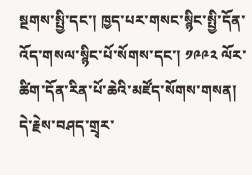སྔགས་སྤྱི་དང་། ཁྱད་པར་གསང་སྙིང་སྤྱི་དོན་འོད་གསལ་སྙིང་པོ་སོགས་དང་། ༡༩༩༢ ལོར་ཚིག་དོན་རིན་པོ་ཆེའི་མཛོད་སོགས་གསན། དེ་རྗེས་བཤད་གྲྭར་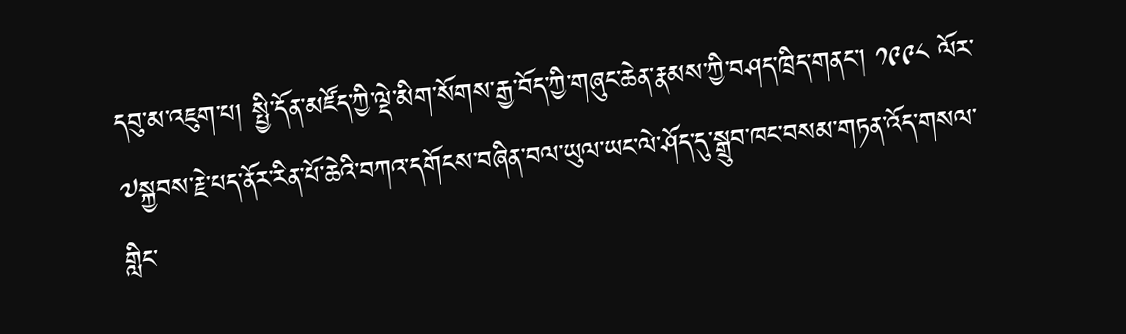དབུ་མ་འཇུག་པ། སྤྱི་དོན་མཛོད་ཀྱི་ལྡེ་མིག་སོགས་རྒྱ་བོད་ཀྱི་གཞུང་ཆེན་རྣམས་ཀྱི་བཤད་ཁྲིད་གནང་། ༡༩༩༨ ལོར་༧སྐྱབས་རྗེ་པད་ནོར་རིན་པོ་ཆེའི་བཀའ་དགོངས་བཞིན་བལ་ཡུལ་ཡང་ལེ་ཤོད་དུ་སྒྲུབ་ཁང་བསམ་གཏན་འོད་གསལ་གླིང་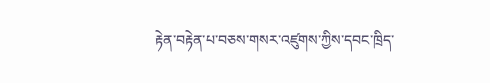རྟེན་བརྟེན་པ་བཅས་གསར་འཛུགས་ཀྱིས་དབང་ཁྲིད་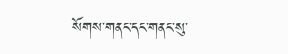སོགས་གནང་དང་གནང་སུ་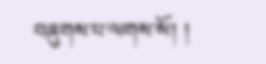བཞུགས་པ་ལགས་སོ། །